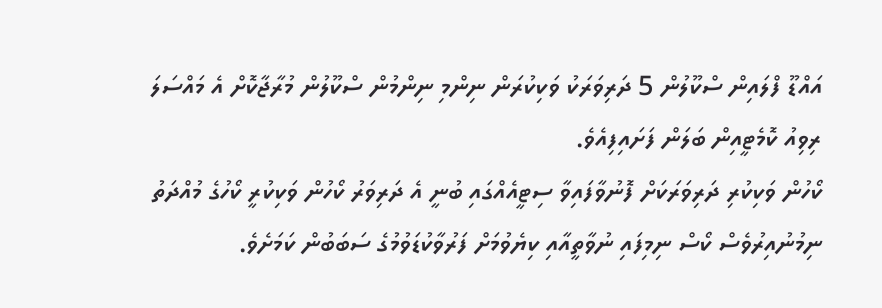އައްޑޫ ފްލައިން ސްކޫލުން 5 ދަރިވަރަކު ވަކިކުރަން ނިންމި ނިންމުން ސްކޫލުން މުރާޖާކޮށް އެ މައްސަލަ ރިވިއު ކޮމެޓީއިން ބަލަން ފަށައިފިއެވެ.
ކޯހުން ވަކިކުރި ދަރިވަރަކަށް ފޮނުވާފައިވާ ސިޓީއެއްގައި ބުނީ އެ ދަރިވަރު ކޯހުން ވަކިކުރީ ކޯހުގެ މުއްދަތު ނިމުނުއިރުވެސް ކޯސް ނިމިފައި ނުވާތީއާއި ކިޔެވުމަށް ފަރުވާކުޑަވުމުގެ ސަބަބުން ކަމަށެވެ.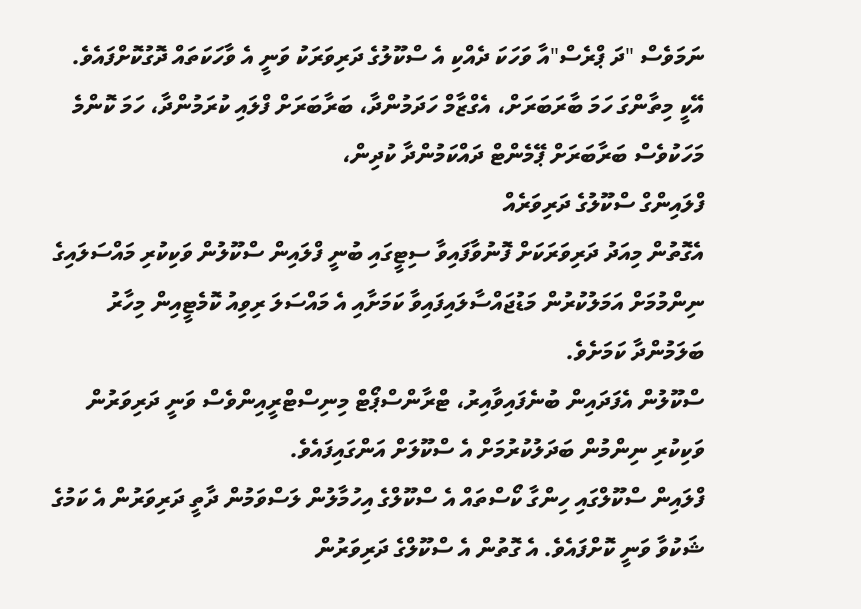ނަމަވެސް "ދަ ޕްރެސް"އާ ވަހަކަ ދެއްކި އެ ސްކޫލުގެ ދަރިވަރަކު ވަނީ އެ ވާހަކަތައް ދޮގުކޮށްފައެވެ.
އޭކީ މިތާންގަ ހަމަ ބާރަބަރަށް، އެގްޒާމް ހަދަމުންދާ، ބަރާބަރަށް ފްލައި ކުރަމުންދާ، ހަމަ ކޮންމެ މަހަކުވެސް ބަރާބަރަށް ޕޭމެންޓް ދައްކަމުންދާ ކުދިން،
ފްލައިންގް ސްކޫލުގެ ދަރިވަރެއް
އެގޮތުން މިއަދު ދަރިވަރަކަށް ފޮނުވާފައިވާ ސިޓީގައި ބުނީ ފްލައިން ސްކޫލުން ވަކިކުރި މައްސަލައިގެ ނިންމުމަށް އަމަލުކުރުން މަޑުޖައްސާލައިފައިވާ ކަމަށާއި އެ މައްސަލަ ރިވިއު ކޮމެޓީއިން މިހާރު ބަލަމުންދާ ކަމަށެވެ.
ސްކޫލުން އެފަދައިން ބުނެފައިވާއިރު، ޓްރާންސްޕޯޓް މިނިސްޓްރީއިންވެސް ވަނީ ދަރިވަރުން ވަކިކުރި ނިންމުން ބަދަލުކުރުމަށް އެ ސްކޫލަށް އަންގައިފައެވެ.
ފްލައިން ސްކޫލްގައި ހިންގާ ކޯސްތައް އެ ސްކޫލްގެ އިހުމާލުން ލަސްވަމުން ދާތީ ދަރިވަރުން އެ ކަމުގެ ޝަކުވާ ވަނީ ކޮށްފައެވެ. އެ ގޮތުން އެ ސްކޫލްގެ ދަރިވަރުން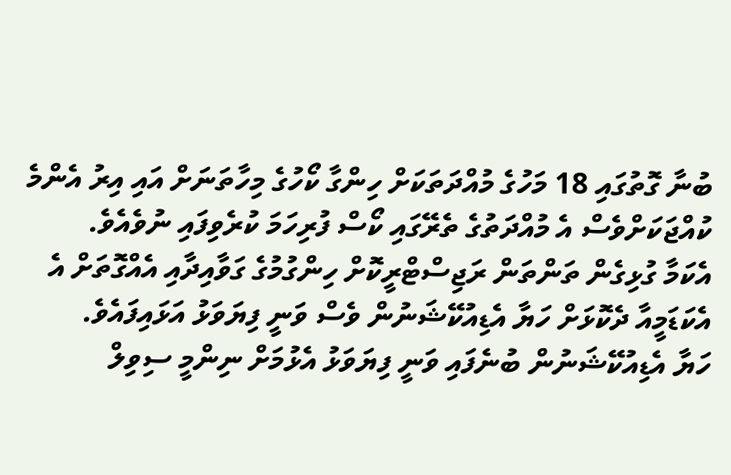ބުނާ ގޮތުގައި 18 މަހުގެ މުއްދަތަކަށް ހިންގާ ކޯހުގެ މިހާތަނަށް އައި އިރު އެންމެ ކުއްޖަކަށްވެސް އެ މުއްދަތުގެ ތެރޭގައި ކޯސް ފުރިހަމަ ކުރެވިފައި ނުވެއެވެ.
އެކަމާ ގުޅިގެން ތަންތަން ރަޖިސްޓްރީކޮށް ހިންގުމުގެ ގަވާއިދާއި އެއްގޮތަށް އެ އެކަޑަމީއާ ދެކޮޅަށް ހަޔާ އެޑިއުކޭޝަނުން ވެސް ވަނީ ފިޔަވަޅު އަޅައިފައެވެ.
ހަޔާ އެޑިއުކޭޝަނުން ބުނެފައި ވަނީ ފިޔަވަޅު އެޅުމަށް ނިންމީ ސިވިލް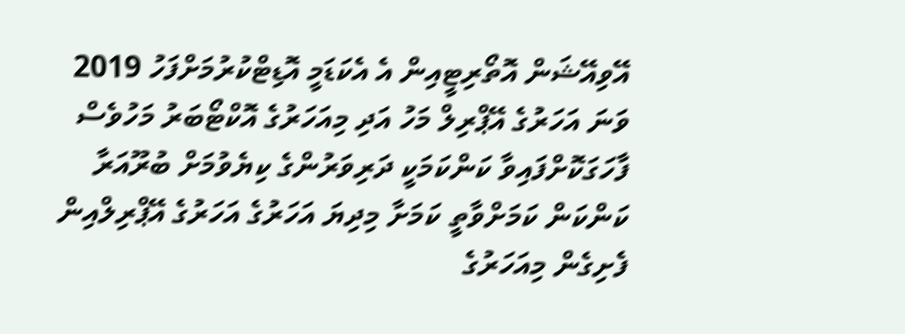އޭވިއޭޝަން އޮތޯރިޓީއިން އެ އެކަޑަމީ އޮޑިޓްކުރުމަށްފަހު 2019 ވަނަ އަހަރުގެ އޭޕްރިލް މަހު އަދި މިއަހަރުގެ އޮކްޓޯބަރު މަހުވެސް ފާހަގަކޮށްފައިވާ ކަންކަމަކީ ދަރިވަރުންގެ ކިޔެވުމަށް ބުރޫއަރާ ކަންކަން ކަމަށްވާތީ ކަމަށާ މިދިޔަ އަހަރުގެ އަހަރުގެ އޭޕްރިލްއިން ފެށިގެން މިއަހަރުގެ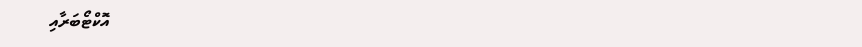އޮކްޓޯބަރާއި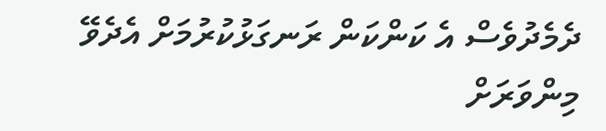ދެމެދުވެސް އެ ކަންކަން ރަނގަޅުކުރުމަށް އެދެވޭ މިންވަރަށް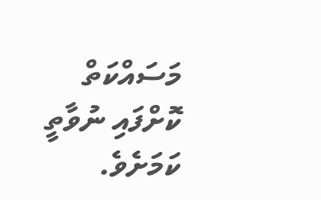މަސައްކަތް ކޮށްފައި ނުވާތީ ކަމަށެވެ.